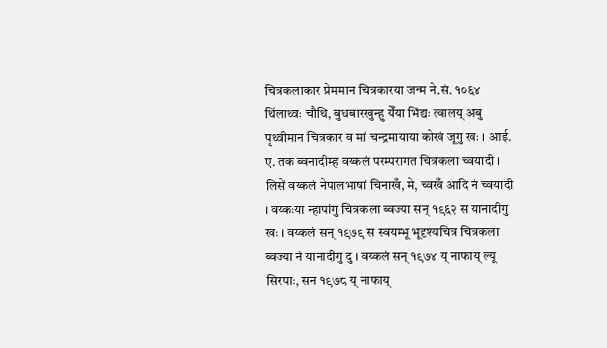चित्रकलाकार प्रेममान चित्रकारया जन्म ने.सं. १०६४ थिंलाथ्वः चौथि, बुधबारखुन्हु येँया भिंद्यः त्वालय् अबु पृथ्वीमान चित्रकार व मां चन्द्रमायाया कोखं जूगु खः । आई. ए. तक ब्वनादीम्ह वय्कलं परम्परागत चित्रकला च्वयादी । लिसें वय्कलं नेपालभाषां चिनाखँ, मे, च्वखँ आदि नं च्वयादी । वय्कःया न्हापांगु चित्रकला ब्वज्या सन् १९६२ स यानादीगु खः । वय्कलं सन् १९७९ स स्वयम्भू भूदृश्यचित्र चित्रकला ब्वज्या नं यानादीगु दु । वय्कलं सन् १९७४ य् नाफाय् ल्यू सिरपाः, सन १९७८ य् नाफाय्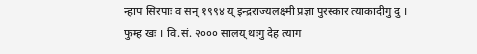न्हाप सिरपाः व सन् १९९४ य् इन्द्रराज्यलक्ष्मी प्रज्ञा पुरस्कार त्याकादीगु दु ।
फुम्ह खः । वि.सं. २००० सालय् थःगु देह त्याग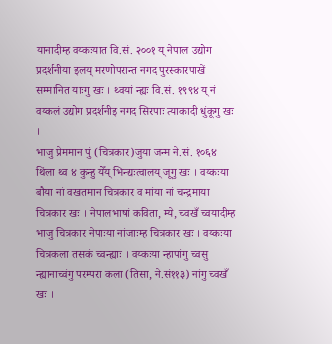यानादीम्ह वय्कःयात वि.सं. २००१ य् नेपाल उद्योग प्रदर्शनीया इलय् मरणोपरान्त नगद पुरस्कारपाखें सम्मानित याःगु खः । थ्वयां न्ह्यः वि.सं. १९९४ य् नं वय्कलं उद्योग प्रदर्शनीइ नगद सिरपाः त्याकादी धुंकूगु खः ।
भाजु प्रेममान पुं (चित्रकार)जुया जन्म ने.सं. १०६४ थिंला थ्व ४ कुन्हु येँय् भिन्द्यःत्वालय् जूगु खः । वय्कःया बौया नां वखतमान चित्रकार व मांया नां चन्द्रमाया चित्रकार खः । नेपालभाषां कविता, म्ये, च्वखँ च्वयादीम्ह भाजु चित्रकार नेपाःया नांजाःम्ह चित्रकार खः । वय्कःया चित्रकला तसकं च्वन्ह्याः । वय्कःया न्हापांगु च्वसु न्ह्यानाच्वंगु परम्परा कला (तिसा, ने.सं११३) नांगु च्वखँ खः ।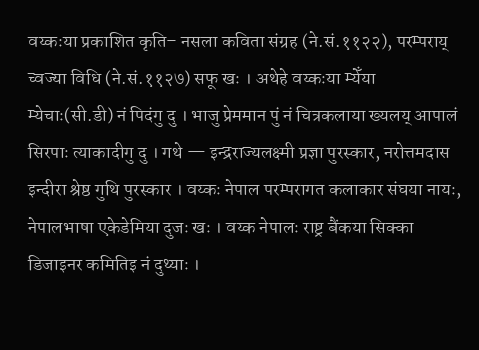वय्कःया प्रकाशित कृति– नसला कविता संग्रह (ने.सं.११२२), परम्पराय् च्वज्या विधि (ने.सं.११२७) सफू खः । अथेहे वय्कःया म्येँया म्येचाः(सी.डी) नं पिदंगु दु । भाजु प्रेममान पुं नं चित्रकलाया ख्यलय् आपालं सिरपाः त्याकादीगु दु । गथे — इन्द्रराज्यलक्ष्मी प्रज्ञा पुरस्कार, नरोत्तमदास इन्दीरा श्रेष्ठ गुथि पुरस्कार । वय्कः नेपाल परम्परागत कलाकार संघया नायः, नेपालभाषा एकेडेमिया दुजः खः । वय्क नेपालः राष्ट्र बैंकया सिक्का डिजाइनर कमितिइ नं दुथ्याः ।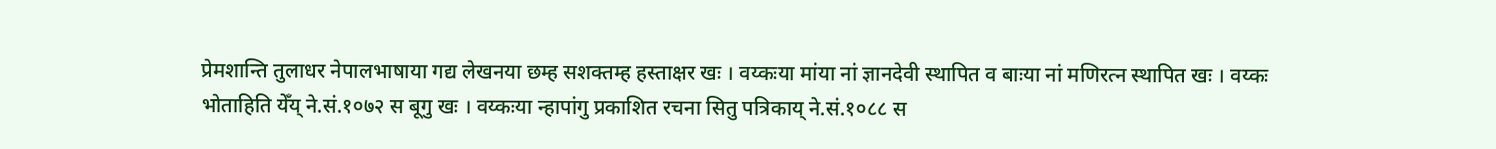प्रेमशान्ति तुलाधर नेपालभाषाया गद्य लेखनया छम्ह सशक्तम्ह हस्ताक्षर खः । वय्कःया मांया नां ज्ञानदेवी स्थापित व बाःया नां मणिरत्न स्थापित खः । वय्कः भोताहिति येँय् ने.सं.१०७२ स बूगु खः । वय्कःया न्हापांगु प्रकाशित रचना सितु पत्रिकाय् ने.सं.१०८८ स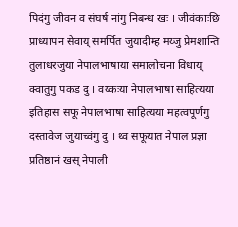पिदंगु जीवन व संघर्ष नांगु निबन्ध खः । जीवंकाःछि प्राध्यापन सेवाय् समर्पित जुयादीम्ह मय्जु प्रेमशान्ति तुलाधरजुया नेपालभाषाया समालोचना विधाय् क्वातुगु पकड दु । वय्कःया नेपालभाषा साहित्यया इतिहास सफू नेपालभाषा साहित्यया महत्वपूर्णगु दस्तावेज जुयाच्वंगु दु । थ्व सफूयात नेपाल प्रज्ञा प्रतिष्ठानं खस् नेपाली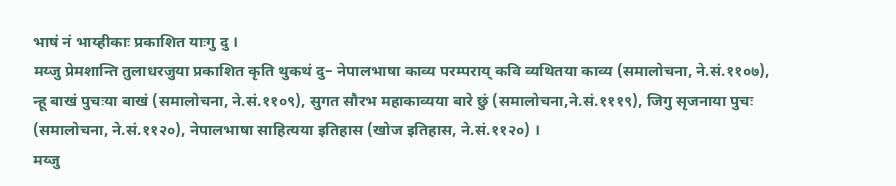भाषं नं भाय्हीकाः प्रकाशित याःगु दु ।
मय्जु प्रेमशान्ति तुलाधरजुया प्रकाशित कृति थुकथं दु– नेपालभाषा काव्य परम्पराय् कवि व्यथितया काव्य (समालोचना, ने.सं.११०७), न्हू बाखं पुचःया बाखं (समालोचना, ने.सं.११०९), सुगत सौरभ महाकाव्यया बारे छुं (समालोचना,ने.सं.१११९), जिगु सृजनाया पुचः (समालोचना, ने.सं.११२०), नेपालभाषा साहित्यया इतिहास (खोज इतिहास, ने.सं.११२०) ।
मय्जु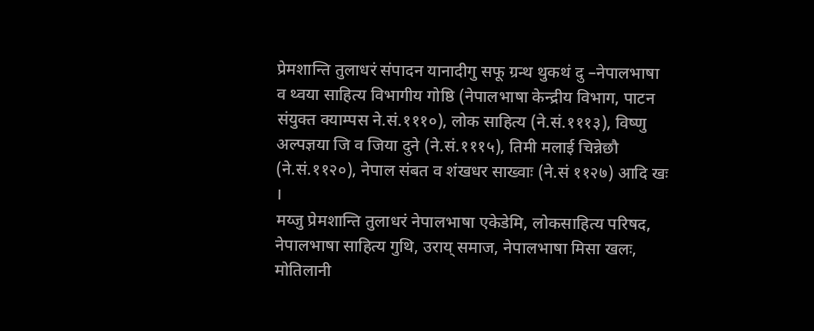प्रेमशान्ति तुलाधरं संपादन यानादीगु सफू ग्रन्थ थुकथं दु –नेपालभाषा व थ्वया साहित्य विभागीय गोष्ठि (नेपालभाषा केन्द्रीय विभाग, पाटन संयुक्त क्याम्पस ने.सं.१११०), लोक साहित्य (ने.सं.१११३), विष्णु अल्पज्ञया जि व जिया दुने (ने.सं.१११५), तिमी मलाई चिन्नेछौ (ने.सं.११२०), नेपाल संबत व शंखधर साख्वाः (ने.सं ११२७) आदि खः ।
मय्जु प्रेमशान्ति तुलाधरं नेपालभाषा एकेडेमि, लोकसाहित्य परिषद, नेपालभाषा साहित्य गुथि, उराय् समाज, नेपालभाषा मिसा खलः, मोतिलानी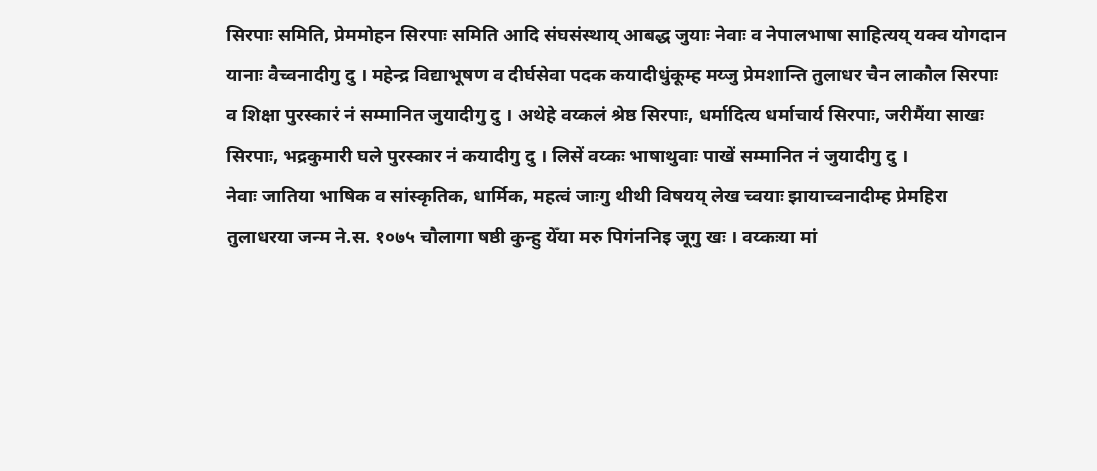सिरपाः समिति, प्रेममोहन सिरपाः समिति आदि संघसंस्थाय् आबद्ध जुयाः नेवाः व नेपालभाषा साहित्यय् यक्व योगदान यानाः वैच्वनादीगु दु । महेन्द्र विद्याभूषण व दीर्घसेवा पदक कयादीधुंकूम्ह मय्जु प्रेमशान्ति तुलाधर चैन लाकौल सिरपाः व शिक्षा पुरस्कारं नं सम्मानित जुयादीगु दु । अथेहे वय्कलं श्रेष्ठ सिरपाः, धर्मादित्य धर्माचार्य सिरपाः, जरीमैंया साखः सिरपाः, भद्रकुमारी घले पुरस्कार नं कयादीगु दु । लिसें वय्कः भाषाथुवाः पाखें सम्मानित नं जुयादीगु दु ।
नेवाः जातिया भाषिक व सांस्कृतिक, धार्मिक, महत्वं जाःगु थीथी विषयय् लेख च्वयाः झायाच्वनादीम्ह प्रेमहिरा तुलाधरया जन्म ने.स. १०७५ चौलागा षष्ठी कुन्हु येँया मरु पिगंननिइ जूगु खः । वय्कःया मां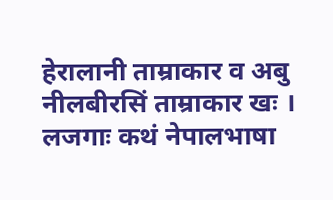हेरालानी ताम्राकार व अबु नीलबीरसिं ताम्राकार खः ।
लजगाः कथं नेपालभाषा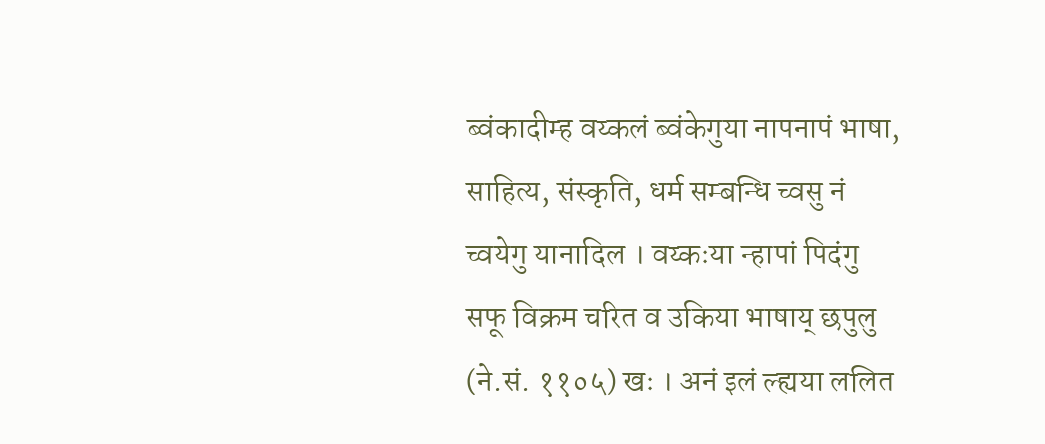ब्वंकादीम्ह वय्कलं ब्वंकेगुया नापनापं भाषा, साहित्य, संस्कृति, धर्म सम्बन्धि च्वसु नं च्वयेगु यानादिल । वय्कःया न्हापां पिदंगु सफू विक्रम चरित व उकिया भाषाय् छपुलु (ने.सं. ११०५) खः । अनं इलं ल्ह्यया ललित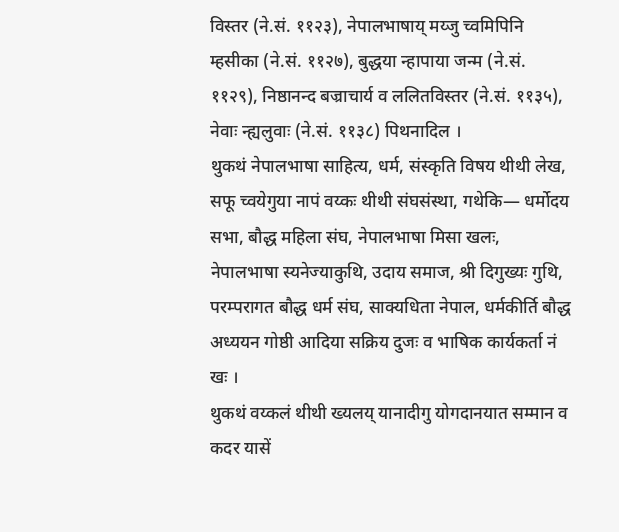विस्तर (ने.सं. ११२३), नेपालभाषाय् मय्जु च्वमिपिनि म्हसीका (ने.सं. ११२७), बुद्धया न्हापाया जन्म (ने.सं. ११२९), निष्ठानन्द बज्राचार्य व ललितविस्तर (ने.सं. ११३५), नेवाः न्ह्यलुवाः (ने.सं. ११३८) पिथनादिल ।
थुकथं नेपालभाषा साहित्य, धर्म, संस्कृति विषय थीथी लेख, सफू च्वयेगुया नापं वय्कः थीथी संघसंस्था, गथेकि— धर्मोदय सभा, बौद्ध महिला संघ, नेपालभाषा मिसा खलः, नेपालभाषा स्यनेज्याकुथि, उदाय समाज, श्री दिगुख्यः गुथि, परम्परागत बौद्ध धर्म संघ, साक्यधिता नेपाल, धर्मकीर्ति बौद्ध अध्ययन गोष्ठी आदिया सक्रिय दुजः व भाषिक कार्यकर्ता नं खः ।
थुकथं वय्कलं थीथी ख्यलय् यानादीगु योगदानयात सम्मान व कदर यासें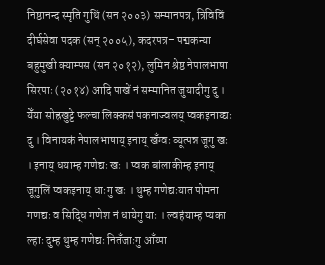निष्ठानन्द स्मृति गुथिं (सन २००३) सम्मानपत्र, त्रिविविं दीर्घसेवा पदक (सन् २००५), कदरपत्र– पद्मकन्या बहुमुखी क्याम्पस (सन २०१२), लुमिन श्रेष्ठ नेपालभाषा सिरपाः (२०१४) आदि पाखें नं सम्मानित जुयादीगु दु ।
येँया सोह्रखुट्टे फल्चा लिक्कसं पकनाज्वलय् प्वकइनाय्द्यः दु । विनायकं नेपालभाषाय् इनाय् खँग्वः व्यूत्पन्न जूगु खः । इनाय् धयाम्ह गणेद्यः खः । प्वक बांलाकीम्ह इनाय् जूगुलिं प्वकइनाय् धाःगु खः । थुम्ह गणेद्यःयात पोमना गणद्यः व सिद्धि गणेश नं धायेगु याः । ल्वहंयाम्ह प्यका ल्हाः दुम्ह थुम्ह गणेद्यः नितँजाःगु आँय्पा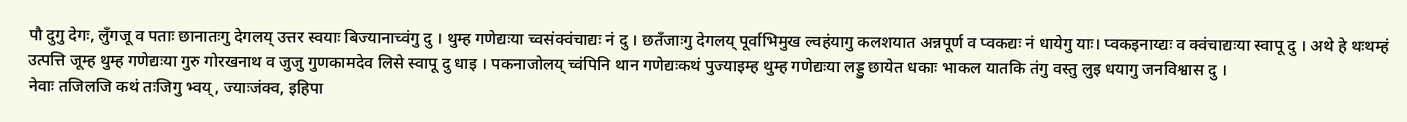पौ दुगु देगः, लुँगजू व पताः छानातःगु देगलय् उत्तर स्वयाः बिज्यानाच्वंगु दु । थुम्ह गणेद्यःया च्वसंक्वंचाद्यः नं दु । छतँजाःगु देगलय् पूर्वाभिमुख ल्वहंयागु कलशयात अन्नपूर्ण व प्वकद्यः नं धायेगु याः। प्वकइनाय्द्यः व क्वंचाद्यःया स्वापू दु । अथे हे थःथम्हं उत्पत्ति जूम्ह थुम्ह गणेद्यःया गुरु गोरखनाथ व जुजु गुणकामदेव लिसे स्वापू दु धाइ । पकनाजोलय् च्वंपिनि थान गणेद्यःकथं पुज्याइम्ह थुम्ह गणेद्यःया लड्डु छायेत धकाः भाकल यातकि तंगु वस्तु लुइ धयागु जनविश्वास दु ।
नेवाः तजिलजि कथं तःजिगु भ्वय्, ज्याःजंक्व, इहिपा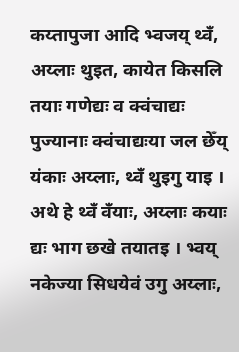कय्तापुजा आदि भ्वजय् थ्वँ, अय्लाः थुइत, कायेत किसलि तयाः गणेद्यः व क्वंचाद्यः पुज्यानाः क्वंचाद्यःया जल छेँय् यंकाः अय्लाः, थ्वँ थुइगु याइ । अथे हे थ्वँ वँयाः, अय्लाः कयाः द्यः भाग छखे तयातइ । भ्वय् नकेज्या सिधयेवं उगु अय्लाः,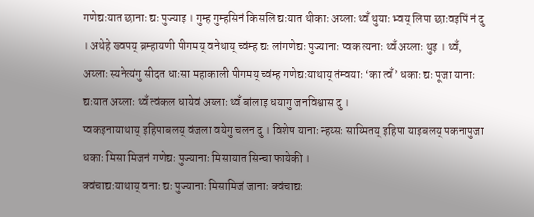गणेद्यःयात छानाः द्यः पुज्याइ । गुम्ह गुम्हसिनं किसलि द्यःयात थीकाः अय्लाः थ्वँ थुयाः भ्वय् लिपा छाःवइपिं नं दु । अथेहे ख्वपय् ब्रम्हायणी पीगमय् वनेथाय् च्वंम्ह द्यः लांगणेद्यः पुज्यानाः प्वक त्यनाः थ्वँ अय्लाः थुइ । थ्वँ, अय्लाः स्यनेत्यंगु सीदत धाःसा महाकाली पीगमय् च्वंम्ह गणेद्यःयाथाय् तंम्वयाः ‘का त्वँ’ धकाः द्यः पूजा यानाः द्यःयात अय्लाः थ्वँ त्वंकल धायेवं अय्लाः थ्वँ बांलाइ धयागु जनविश्वास दु ।
प्वकइनायाथाय् इहिपाबलय् वंजला वयेगु चलन दु । विशेष यानाः न्हय्सः साय्मितय् इहिपा याइबलय् पकनापुजा धकाः मिसा मिजनं गणेद्यः पुज्यानाः मिसायात सिन्चा फायेकी ।
क्वंचाद्यःयाथाय् वनाः द्यः पुज्यानाः मिसामिजं जानाः क्वंचाद्यः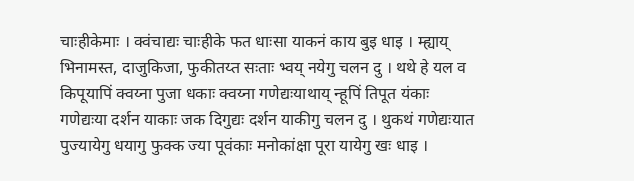चाःहीकेमाः । क्वंचाद्यः चाःहीके फत धाःसा याकनं काय बुइ धाइ । म्ह्याय् भिनामस्त, दाजुकिजा, फुकीतय्त सःताः भ्वय् नयेगु चलन दु । थथे हे यल व किपूयापिं क्वय्ना पुजा धकाः क्वय्ना गणेद्यःयाथाय् न्हूपिं तिपूत यंकाः गणेद्यःया दर्शन याकाः जक दिगुद्यः दर्शन याकीगु चलन दु । थुकथं गणेद्यःयात पुज्यायेगु धयागु फुक्क ज्या पूवंकाः मनोकांक्षा पूरा यायेगु खः धाइ ।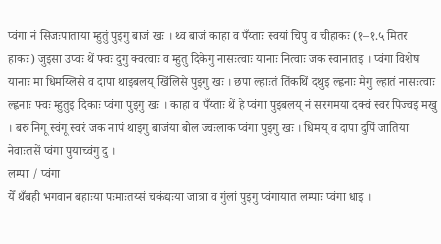प्वंगा नं सिजःपाताया म्हुतुं पुइगु बाजं खः । थ्व बाजं काहा व पँय्ताः स्वयां चिपु व चीहाकः (१–१.५ मितर हाकः) जुइसा उप्वः थें फ्वः दुगु क्वत्वाः व म्हुतु दिकेगु नासःत्वाः यानाः नित्वाः जक स्वानातइ । प्वंगा विशेष यानाः मा धिमय्लिसे व दापा थाइबलय् खिंलिसे पुइगु खः । छपा ल्हाःतं तिंकथिं दथुइ ल्ह्वनाः मेगु ल्हातं नासःत्वाः ल्ह्वनाः फ्वः म्हुतुइ दिकाः प्वंगा पुइगु खः । काहा व पँय्ताः थें हे प्वंगा पुइबलय् नं सरगमया दक्वं स्वर पिज्वइ मखु । बरु निगू स्वंगू स्वरं जक नापं थाइगु बाजंया बोल ज्वःलाक प्वंगा पुइगु खः । धिमय् व दापा दुपिं जातिया नेवाःतसें प्वंगा पुयाच्वंगु दु ।
लम्पा / प्वंगा
येँ थँबही भगवान बहाःया पःमाःतय्सं चकंद्यःया जात्रा व गुंलां पुइगु प्वंगायात लम्पाः प्वंगा धाइ ।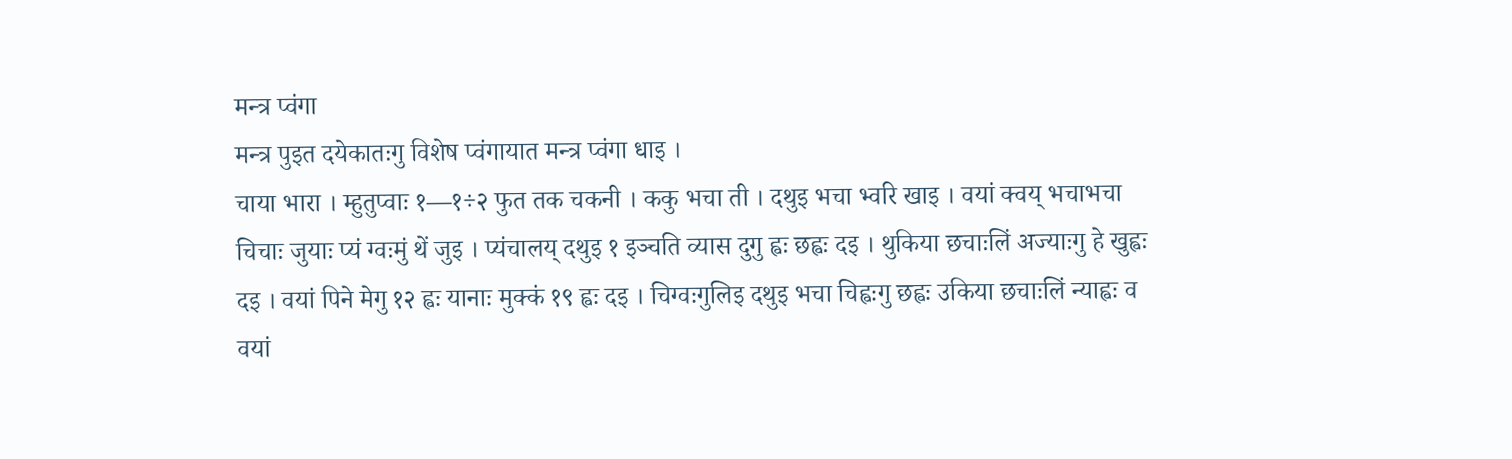मन्त्र प्वंगा
मन्त्र पुइत दयेकातःगु विशेष प्वंगायात मन्त्र प्वंगा धाइ ।
चाया भारा । म्हुतुप्वाः १—१÷२ फुत तक चकनी । ककु भचा ती । दथुइ भचा भ्वरि खाइ । वयां क्वय् भचाभचा चिचाः जुयाः प्यं ग्वःमुं थें जुइ । प्यंचालय् दथुइ १ इञ्चति व्यास दुगु ह्वः छह्वः दइ । थुकिया छचाःलिं अज्याःगु हे खुह्वः दइ । वयां पिने मेगु १२ ह्वः यानाः मुक्कं १९ ह्वः दइ । चिग्वःगुलिइ दथुइ भचा चिह्वःगु छह्वः उकिया छचाःलिं न्याह्वः व वयां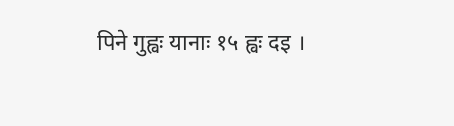पिने गुह्वः यानाः १५ ह्वः दइ ।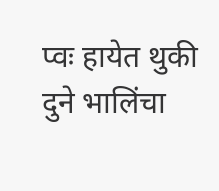प्वः हायेत थुकी दुने भालिंचा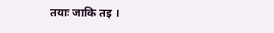तयाः जाकि तइ ।